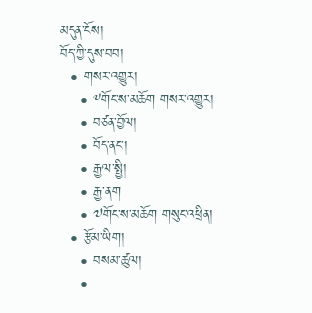མདུན་ངོས།
བོད་ཀྱི་དུས་བབ།
  • གསར་འགྱུར།
    • ༸གོང་ས་མཆོག གསར་འགྱུར།
    • བཙན་བྱོལ།
    • བོད་ནང་།
    • རྒྱལ་སྤྱི།
    • རྒྱ་ནག
    • ༧གོང་ས་མཆོག གསུང་འཕྲིན།
  • རྩོམ་ཡིག།
    • བསམ་ཚུལ།
    •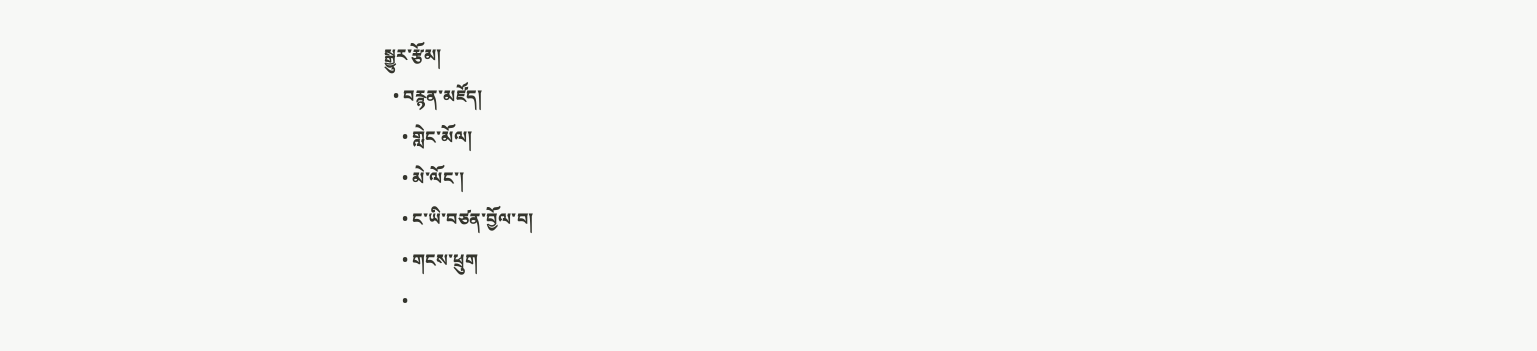སྒྱུར་རྩོམ།
  • བརྙན་མཛོད།
    • གླེང་མོལ།
    • མེ་ལོང་།
    • ང་ཡི་བཙན་བྱོལ་བ།
    • གངས་ཕྲུག
    •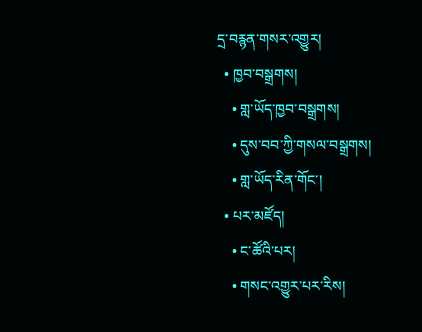དྲ་བརྙན་གསར་འགྱུར།
  • ཁྱབ་བསྒྲགས།
    • གླ་ཡོད་ཁྱབ་བསྒྲགས།
    • དུས་བབ་ཀྱི་གསལ་བསྒྲགས།
    • གླ་ཡོད་རིན་གོང་།
  • པར་མཛོད།
    • ང་ཚོའི་པར།
    • གསང་འགྱུར་པར་རིས།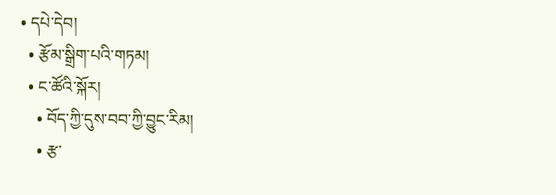• དཔེ་དེབ།
  • རྩོམ་སྒྲིག་པའི་གཏམ།
  • ང་ཚོའི་སྐོར།
    • བོད་ཀྱི་དུས་བབ་ཀྱི་བྱུང་རིམ།
    • རྩ་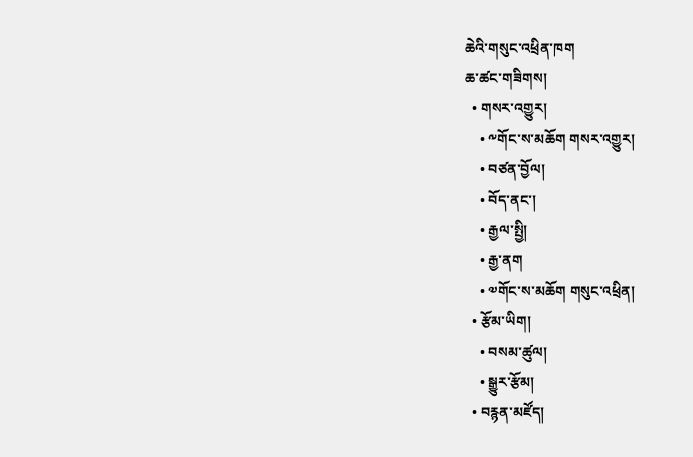ཆེའི་གསུང་འཕྲིན་ཁག
ཆ་ཚང་གཟིགས།
  • གསར་འགྱུར།
    • ༸གོང་ས་མཆོག གསར་འགྱུར།
    • བཙན་བྱོལ།
    • བོད་ནང་།
    • རྒྱལ་སྤྱི།
    • རྒྱ་ནག
    • ༧གོང་ས་མཆོག གསུང་འཕྲིན།
  • རྩོམ་ཡིག།
    • བསམ་ཚུལ།
    • སྒྱུར་རྩོམ།
  • བརྙན་མཛོད།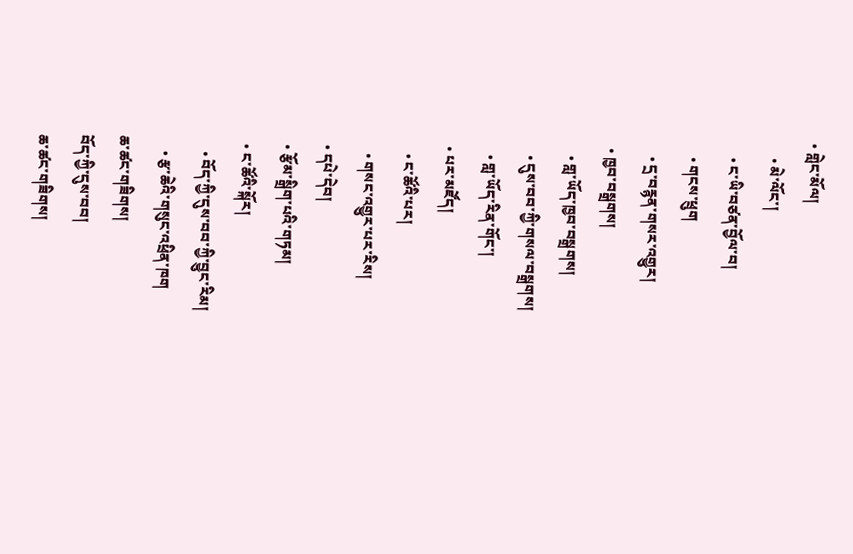• གླེང་མོལ།
    • མེ་ལོང་།
    • ང་ཡི་བཙན་བྱོལ་བ།
    • གངས་ཕྲུག
    • དྲ་བརྙན་གསར་འགྱུར།
  • ཁྱབ་བསྒྲགས།
    • གླ་ཡོད་ཁྱབ་བསྒྲགས།
    • དུས་བབ་ཀྱི་གསལ་བསྒྲགས།
    • གླ་ཡོད་རིན་གོང་།
  • པར་མཛོད།
    • ང་ཚོའི་པར།
    • གསང་འགྱུར་པར་རིས།
  • དཔེ་དེབ།
  • རྩོམ་སྒྲིག་པའི་གཏམ།
  • ང་ཚོའི་སྐོར།
    • བོད་ཀྱི་དུས་བབ་ཀྱི་བྱུང་རིམ།
    • རྩ་ཆེའི་གསུང་འཕྲིན་ཁག
ཆ་ཚང་གཟིགས།
བོད་ཀྱི་དུས་བབ།
ཆ་ཚང་གཟིགས།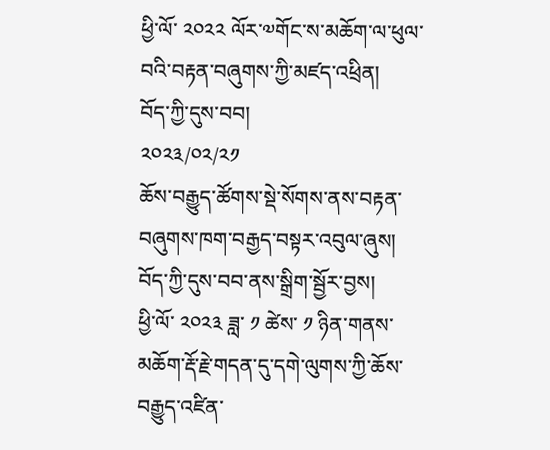ཕྱི་ལོ་ ༢༠༢༢ ལོར་༧གོང་ས་མཆོག་ལ་ཕུལ་བའི་བརྟན་བཞུགས་ཀྱི་མཛད་འཕྲིན།
བོད་ཀྱི་དུས་བབ།
༢༠༢༣/༠༢/༢༡
ཆོས་བརྒྱུད་ཚོགས་སྡེ་སོགས་ནས་བརྟན་བཞུགས་ཁག་བརྒྱད་བསྟར་འབུལ་ཞུས།
བོད་ཀྱི་དུས་བབ་ནས་སྒྲིག་སྦྱོར་བྱས།
ཕྱི་ལོ་ ༢༠༢༣ ཟླ་ ༡ ཚེས་ ༡ ཉིན་གནས་མཆོག་རྡོ་རྗེ་གདན་དུ་དགེ་ལུགས་ཀྱི་ཆོས་བརྒྱུད་འཛིན་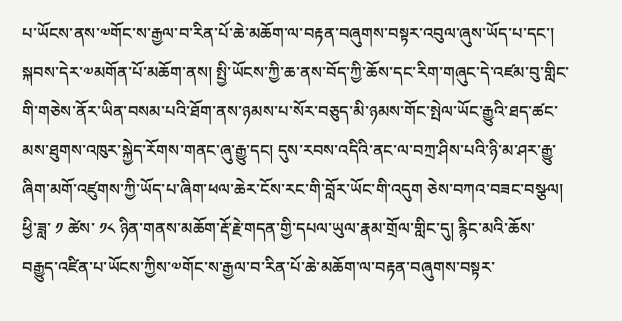པ་ཡོངས་ནས་༧གོང་ས་རྒྱལ་བ་རིན་པོ་ཆེ་མཆོག་ལ་བརྟན་བཞུགས་བསྟར་འབུལ་ཞུས་ཡོད་པ་དང་། སྐབས་དེར་༧མགོན་པོ་མཆོག་ནས། སྤྱི་ཡོངས་ཀྱི་ཆ་ནས་བོད་ཀྱི་ཆོས་དང་རིག་གཞུང་དེ་འཛམ་བུ་གླིང་གི་གཅེས་ནོར་ཡིན་བསམ་པའི་ཐོག་ནས་ཉམས་པ་སོར་བཅུད་མི་ཉམས་གོང་སྤེལ་ཡོང་རྒྱུའི་ཐད་ཚང་མས་ཐུགས་འཁུར་སྐྱེད་རོགས་གནང་ཞུ་རྒྱུ་དང། དུས་རབས་འདིའི་ནང་ལ་བཀྲ་ཤིས་པའི་ཉི་མ་ཤར་རྒྱུ་ཞིག་མགོ་འཛུགས་ཀྱི་ཡོད་པ་ཞིག་ཕལ་ཆེར་ངོས་རང་གི་བློར་ཡོང་གི་འདུག ཅེས་བཀའ་བཟང་བསྩལ།
ཕྱི་ཟླ་ ༡ ཚེས་ ༡༨ ཉིན་གནས་མཆོག་རྡོ་རྗེ་གདན་གྱི་དཔལ་ཡུལ་རྣམ་གྲོལ་གླིང་དུ། རྙིང་མའི་ཆོས་བརྒྱུད་འཛིན་པ་ཡོངས་ཀྱིས་༧གོང་ས་རྒྱལ་བ་རིན་པོ་ཆེ་མཆོག་ལ་བརྟན་བཞུགས་བསྟར་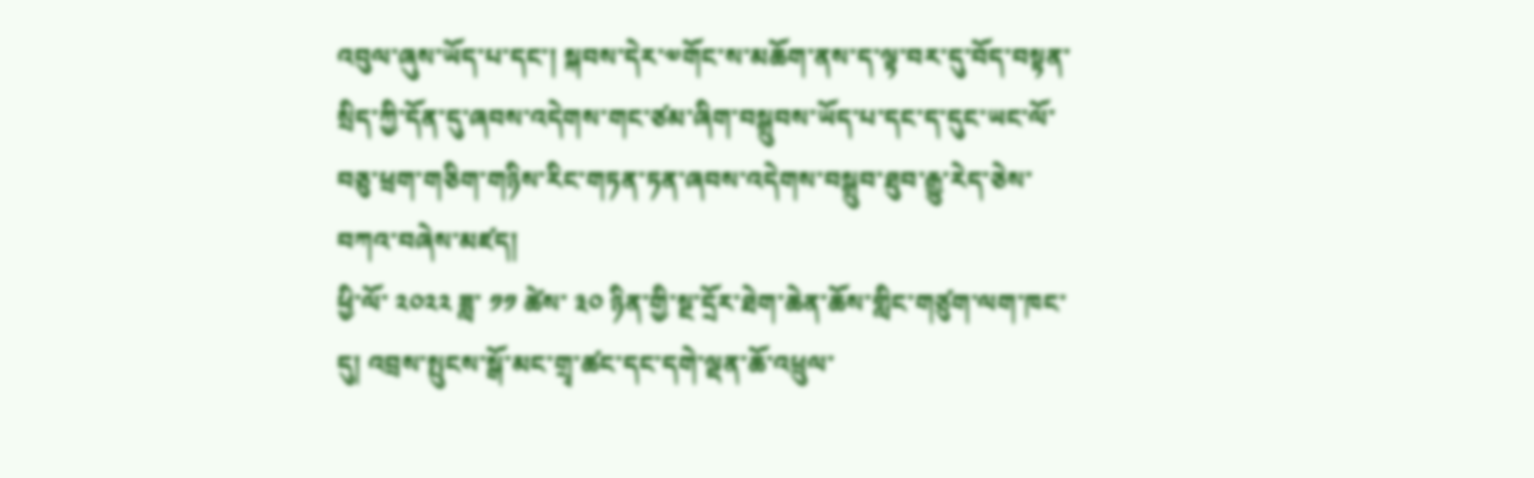འབུལ་ཞུས་ཡོད་པ་དང་། སྐབས་དེར་༧གོང་ས་མཆོག་ནས་ད་ལྟ་བར་དུ་བོད་བསྟན་སྲིད་ཀྱི་དོན་དུ་ཞབས་འདེགས་གང་ཙམ་ཞིག་བསྒྲུབས་ཡོད་པ་དང་ད་དུང་ཡང་ལོ་བཅུ་ཕྲག་གཅིག་གཉིས་རིང་གཏན་ཏན་ཞབས་འདེགས་བསྒྲུབ་ཐུབ་རྒྱུ་རེད་ཅེས་བཀའ་བཞེས་མཛད།
ཕྱི་ལོ་ ༢༠༢༢ ཟླ་ ༡༡ ཚེས་ ༣༠ ཉིན་གྱི་སྔ་དྲོར་ཐེག་ཆེན་ཆོས་གླིང་གཙུག་ལག་ཁང་དུ། འབྲས་སྤུངས་སྒོ་མང་གྲྭ་ཚང་དང་དགེ་ལྡན་ཆོ་འཕྲུལ་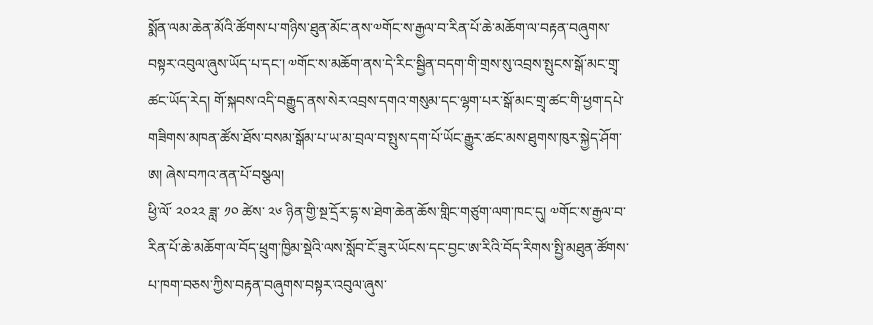སྨོན་ལམ་ཆེན་མོའི་ཚོགས་པ་གཉིས་ཐུན་མོང་ནས་༧གོང་ས་རྒྱལ་བ་རིན་པོ་ཆེ་མཆོག་ལ་བརྟན་བཞུགས་བསྟར་འབུལ་ཞུས་ཡོད་པ་དང་། ༧གོང་ས་མཆོག་ནས་དེ་རིང་སྦྱིན་བདག་གི་གྲས་སུ་འབྲས་སྤུངས་སྒོ་མང་གྲྭ་ཚང་ཡོད་རེད། གོ་སྐབས་འདི་བརྒྱུད་ནས་སེར་འབྲས་དགའ་གསུམ་དང་ལྷག་པར་སྒོ་མང་གྲྭ་ཚང་གི་ཕྱག་དཔེ་གཟིགས་མཁན་ཚོས་ཐོས་བསམ་སྒོམ་པ་ཡ་མ་བྲལ་བ་སྤུས་དག་པོ་ཡོང་རྒྱུར་ཚང་མས་ཐུགས་ཁུར་སྐྱེད་ཤོག་ཨ། ཞེས་བཀའ་ནན་པོ་བསྩལ།
ཕྱི་ལོ་ ༢༠༢༢ ཟླ་ ༡༠ ཚེས་ ༢༦ ཉིན་གྱི་སྔ་དྲོར་དྷ་ས་ཐེག་ཆེན་ཆོས་གླིང་གཙུག་ལག་ཁང་དུ། ༧གོང་ས་རྒྱལ་བ་རིན་པོ་ཆེ་མཆོག་ལ་བོད་ཕྲུག་ཁྱིམ་སྡེའི་ལས་སློབ་ངོ་ཟུར་ཡོངས་དང་བྱང་ཨ་རིའི་བོད་རིགས་སྤྱི་མཐུན་ཚོགས་པ་ཁག་བཅས་ཀྱིས་བརྟན་བཞུགས་བསྟར་འབུལ་ཞུས་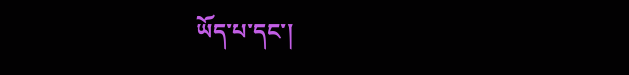ཡོད་པ་དང་།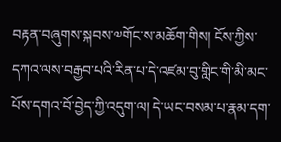བརྟན་བཞུགས་སྐབས་༧གོང་ས་མཆོག་གིས། ངོས་ཀྱིས་དཀའ་ལས་བརྒྱབ་པའི་རིན་པ་དེ་འཛམ་བུ་གླིང་གི་མི་མང་པོས་དགའ་བོ་བྱེད་ཀྱི་འདུག་ལ། དེ་ཡང་བསམ་པ་རྣམ་དག་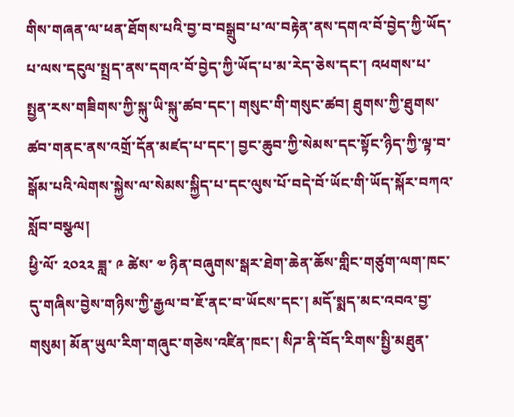གིས་གཞན་ལ་ཕན་ཐོགས་པའི་བྱ་བ་བསྒྲུབ་པ་ལ་བརྟེན་ནས་དགའ་བོ་བྱེད་ཀྱི་ཡོད་པ་ལས་དངུལ་སྤྲད་ནས་དགའ་བོ་བྱེད་ཀྱི་ཡོད་པ་མ་རེད་ཅེས་དང་། འཕགས་པ་སྤྱན་རས་གཟིགས་ཀྱི་སྐུ་ཡི་སྐུ་ཚབ་དང་། གསུང་གི་གསུང་ཚབ། ཐུགས་ཀྱི་ཐུགས་ཚབ་གནང་ནས་འགྲོ་དོན་མཛད་པ་དང་། བྱང་ཆུབ་ཀྱི་སེམས་དང་སྟོང་ཉིད་ཀྱི་ལྟ་བ་སྒོམ་པའི་ལེགས་སྐྱེས་ལ་སེམས་སྐྱིད་པ་དང་ལུས་པོ་བདེ་བོ་ཡོང་གི་ཡོད་སྐོར་བཀའ་སློབ་བསྩལ།
ཕྱི་ལོ་ ༢༠༢༢ ཟླ་ ༩ ཚེས་ ༧ ཉིན་བཞུགས་སྒར་ཐེག་ཆེན་ཆོས་གླིང་གཙུག་ལག་ཁང་དུ་གཞིས་བྱེས་གཉིས་ཀྱི་རྒྱལ་བ་ཇོ་ནང་བ་ཡོངས་དང་། མདོ་སྨད་མང་འབའ་བྱ་གསུམ། མོན་ཡུལ་རིག་གཞུང་གཅེས་འཛིན་ཁང་། སིཌ་ནི་བོད་རིགས་སྤྱི་མཐུན་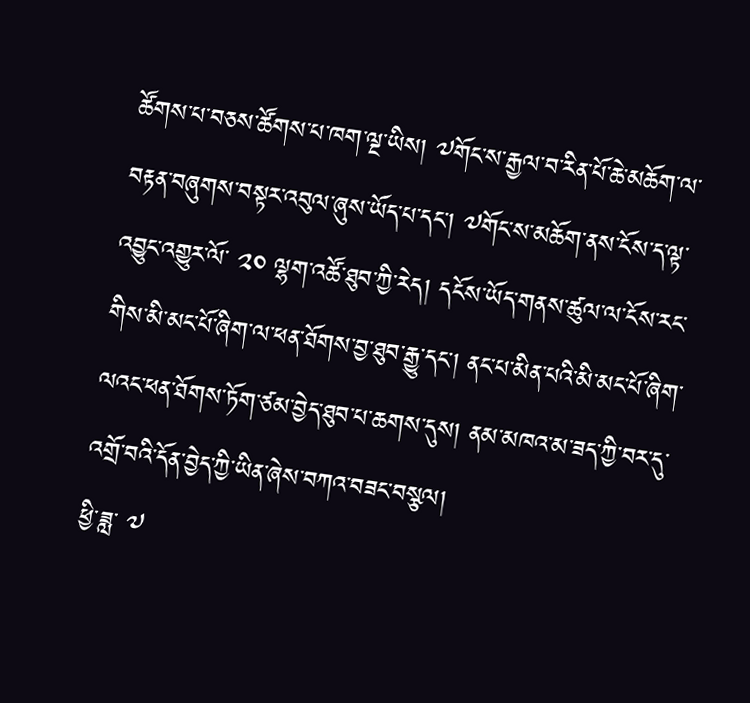ཚོགས་པ་བཅས་ཚོགས་པ་ཁག་ལྔ་ཡིས། ༧གོང་ས་རྒྱལ་བ་རིན་པོ་ཆེ་མཆོག་ལ་བརྟན་བཞུགས་བསྟར་འབུལ་ཞུས་ཡོད་པ་དང་། ༧གོང་ས་མཆོག་ནས་ངོས་ད་ལྟ་འབྱུང་འགྱུར་ལོ་ ༢༠ ལྷག་འཚོ་ཐུབ་ཀྱི་རེད། དངོས་ཡོད་གནས་ཚུལ་ལ་ངོས་རང་གིས་མི་མང་པོ་ཞིག་ལ་ཕན་ཐོགས་བྱ་ཐུབ་རྒྱུ་དང་། ནང་པ་མིན་པའི་མི་མང་པོ་ཞིག་ལའང་ཕན་ཐོགས་ཏོག་ཙམ་བྱེད་ཐུབ་པ་ཆགས་དུས། ནམ་མཁའ་མ་ཟད་ཀྱི་བར་དུ་འགྲོ་བའི་དོན་བྱེད་ཀྱི་ཡིན་ཞེས་བཀའ་བཟང་བསྩལ།
ཕྱི་ཟླ་ ༧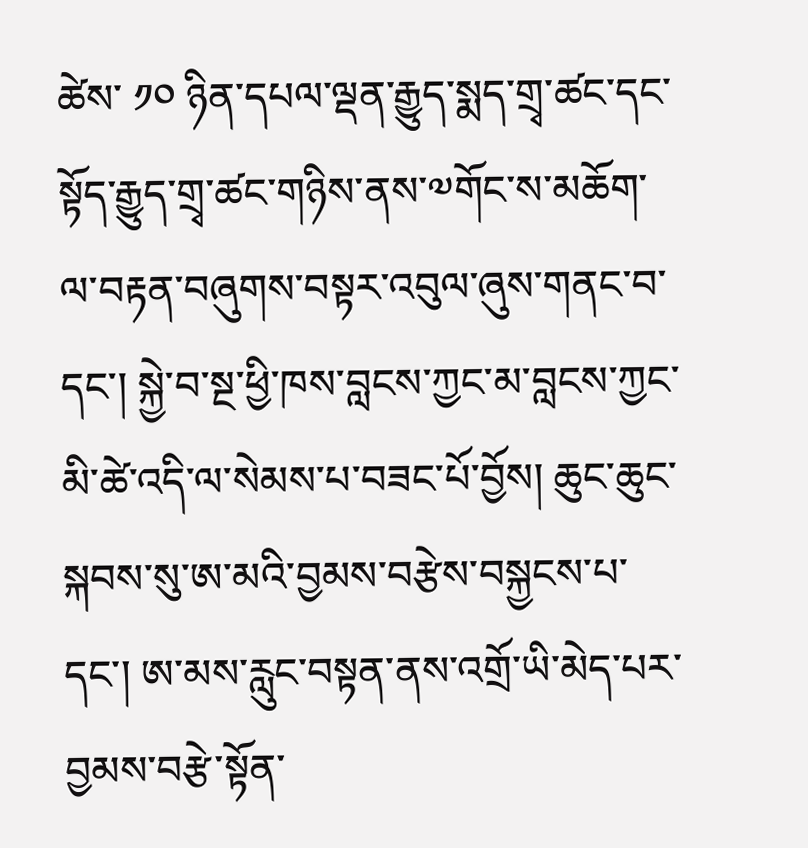ཚེས་ ༡༠ ཉིན་དཔལ་ལྡན་རྒྱུད་སྨད་གྲྭ་ཚང་དང་སྟོད་རྒྱུད་གྲྭ་ཚང་གཉིས་ནས་༧གོང་ས་མཆོག་ལ་བརྟན་བཞུགས་བསྟར་འབུལ་ཞུས་གནང་བ་དང་། སྐྱེ་བ་སྔ་ཕྱི་ཁས་བླངས་ཀྱང་མ་བླངས་ཀྱང་མི་ཚེ་འདི་ལ་སེམས་པ་བཟང་པོ་བྱོས། ཆུང་ཆུང་སྐབས་སུ་ཨ་མའི་བྱམས་བརྩེས་བསྐྱངས་པ་དང་། ཨ་མས་རླུང་བསྟན་ནས་འགྲོ་ཡི་མེད་པར་བྱམས་བརྩེ་སྟོན་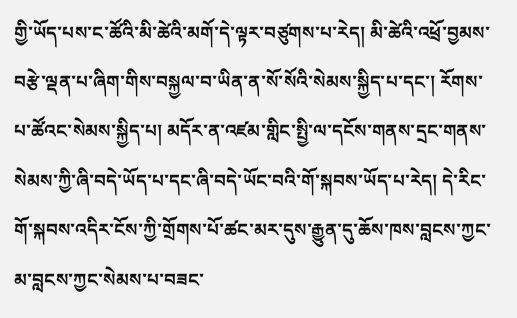གྱི་ཡོད་པས་ང་ཚོའི་མི་ཚེའི་མགོ་དེ་ལྟར་བཙུགས་པ་རེད། མི་ཚེའི་འཕྲོ་བྱམས་བརྩེ་ལྡན་པ་ཞིག་གིས་བསྐྱལ་བ་ཡིན་ན་སོ་སོའི་སེམས་སྐྱིད་པ་དང་། རོགས་པ་ཚོའང་སེམས་སྐྱིད་པ། མདོར་ན་འཛམ་གླིང་སྤྱི་ལ་དངོས་གནས་དྲང་གནས་སེམས་ཀྱི་ཞི་བདེ་ཡོད་པ་དང་ཞི་བདེ་ཡོང་བའི་གོ་སྐབས་ཡོད་པ་རེད། དེ་རིང་གོ་སྐབས་འདིར་ངོས་ཀྱི་གྲོགས་པོ་ཚང་མར་དུས་རྒྱུན་དུ་ཆོས་ཁས་བླངས་ཀྱང་མ་བླངས་ཀྱང་སེམས་པ་བཟང་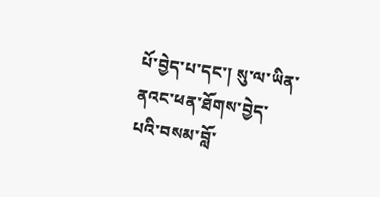པོ་བྱེད་པ་དང་། སུ་ལ་ཡིན་ནའང་ཕན་ཐོགས་བྱེད་པའི་བསམ་བློ་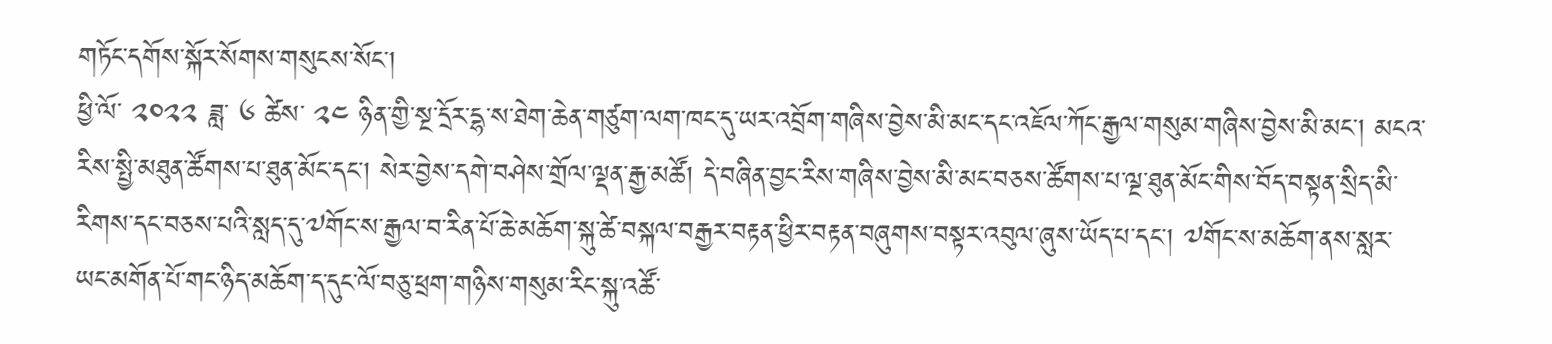གཏོང་དགོས་སྐོར་སོགས་གསུངས་སོང་།
ཕྱི་ལོ་ ༢༠༢༢ ཟླ་ ༦ ཚེས་ ༢༤ ཉིན་གྱི་སྔ་དྲོར་དྷ་ས་ཐེག་ཆེན་གཙུག་ལག་ཁང་དུ་ཡར་འབྲོག་གཞིས་བྱེས་མི་མང་དང་འཇོལ་ཀོང་རྒྱལ་གསུམ་གཞིས་བྱེས་མི་མང་། མངའ་རིས་སྤྱི་མཐུན་ཚོགས་པ་ཐུན་མོང་དང་། སེར་བྱེས་དགེ་བཤེས་གྲོལ་ལྡན་རྒྱ་མཚོ། དེ་བཞིན་བྱང་རིས་གཞིས་བྱེས་མི་མང་བཅས་ཚོགས་པ་ལྔ་ཐུན་མོང་གིས་བོད་བསྟན་སྲིད་མི་རིགས་དང་བཅས་པའི་སླད་དུ་༧གོང་ས་རྒྱལ་བ་རིན་པོ་ཆེ་མཆོག་སྐུ་ཚེ་བསྐལ་བརྒྱར་བརྟན་ཕྱིར་བརྟན་བཞུགས་བསྟར་འབུལ་ཞུས་ཡོད་པ་དང་། ༧གོང་ས་མཆོག་ནས་སླར་ཡང་མགོན་པོ་གང་ཉིད་མཆོག་ད་དུང་ལོ་བཅུ་ཕྲག་གཉིས་གསུམ་རིང་སྐུ་འཚོ་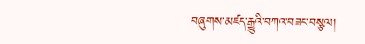བཞུགས་མཛད་རྒྱུའི་བཀའ་བཟང་བསྩལ།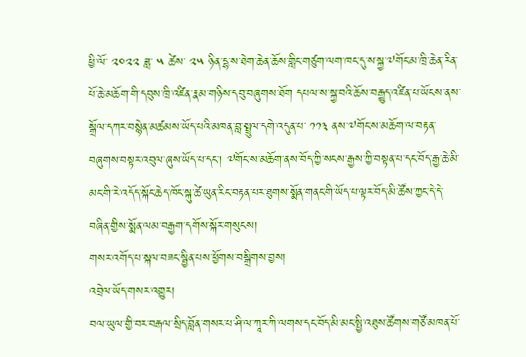ཕྱི་ལོ་ ༢༠༢༢ ཟླ་ ༥ ཚེས་ ༢༥ ཉིན་དྷ་ས་ཐེག་ཆེན་ཆོས་གླིང་གཙུག་ལག་ཁང་དུ་ས་སྐྱ་༧གོང་མ་ཁྲི་ཆེན་རིན་པོ་ཆེ་མཆོག་གི་དབུས་ཁྲི་འཛིན་རྣམ་གཉིས་དབུ་བཞུགས་ཐོག དཔལ་ས་སྐྱ་བའི་ཆོས་བརྒྱུད་འཛིན་པ་ཡོངས་ནས་སྒྲོལ་དཀར་བསྙེན་མཚམས་ཡོད་པའི་མཁན་བླ་སྤྲུལ་དགེ་འདུན་པ་ ༡༡༣ ནས་༧གོང་ས་མཆོག་ལ་བརྟན་བཞུགས་བསྟར་འབུལ་ཞུས་ཡོད་པ་དང་། ༧གོང་ས་མཆོག་ནས་བོད་ཀྱི་སངས་རྒྱས་ཀྱི་བསྟན་པ་དང་བོད་རྒྱ་ཆེ་མི་མང་གི་རེ་འདོད་སྐོང་ཆེད་ཁོང་སྐུ་ཚེ་ཡུན་རིང་བརྟན་པར་ཐུགས་སྨོན་གནང་གི་ཡོད་པ་ལྟར་བོད་མི་ཚོས་ཀྱང་དེ་དེ་བཞིན་གྱིས་སྨོན་ལམ་བརྒྱག་དགོས་སྐོར་གསུངས།
གསར་འགོད་པ་སྐལ་བཟང་སྦྱིན་པས་ཕྱོགས་བསྒྲིགས་བྱས།
འབྲེལ་ཡོད་གསར་འགྱུར།
བལ་ཡུལ་གྱི་བར་བརྒལ་སྲིད་བློན་གསར་པ་ཤི་ལ་ཀཱར་ཀི་ལགས་དང་བོད་མི་མང་སྤྱི་འཐུས་ཚོགས་གཙོ་མཁན་པོ་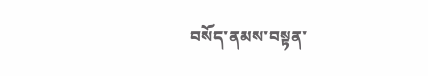བསོད་ནམས་བསྟན་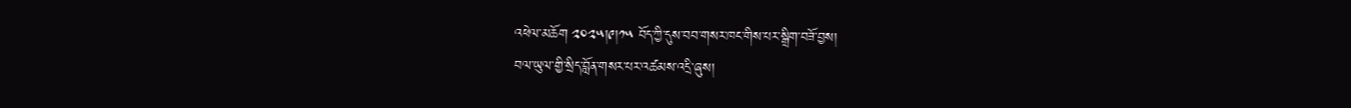འཕེལ་མཆོག ༢༠༢༥།༩།༡༥ བོད་ཀྱི་དུས་བབ་གསར་ཁང་གིས་པར་སྒྲིག་བཟོ་བྱས།
བལ་ཡུལ་གྱི་སྲིད་བློན་གསར་པར་འཚམས་འདྲི་ཞུས།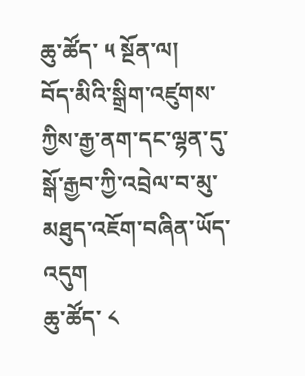ཆུ་ཚོད་ ༥ སྔོན་ལ།
བོད་མིའི་སྒྲིག་འཛུགས་ཀྱིས་རྒྱ་ནག་དང་ལྷན་དུ་སྒོ་རྒྱབ་ཀྱི་འབྲེལ་བ་མུ་མཐུད་འཇོག་བཞིན་ཡོད་འདུག
ཆུ་ཚོད་ ༨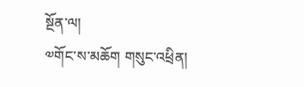སྔོན་ལ།
༧གོང་ས་མཆོག གསུང་འཕྲིན།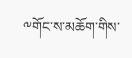༸གོང་ས་མཆོག་གིས་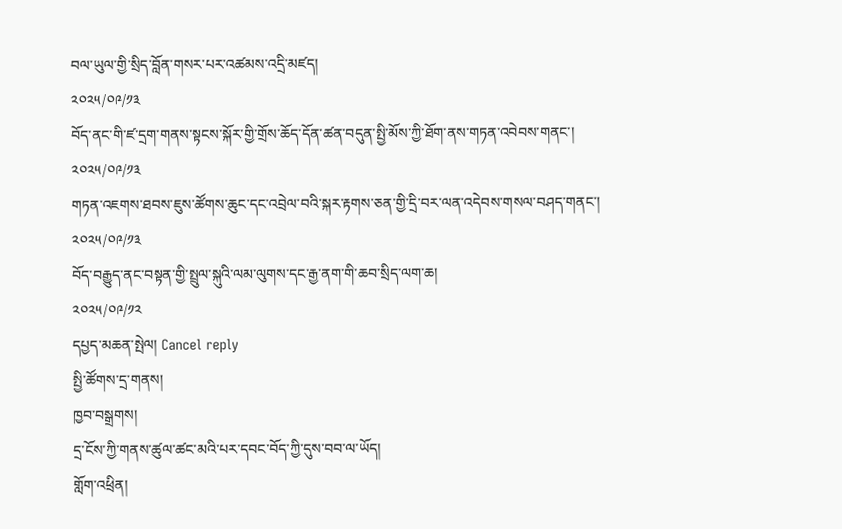བལ་ཡུལ་གྱི་སྲིད་བློན་གསར་པར་འཚམས་འདྲི་མཛད།
༢༠༢༥/༠༩/༡༣
བོད་ནང་གི་ཛ་དྲག་གནས་སྟངས་སྐོར་གྱི་གྲོས་ཆོད་དོན་ཚན་བདུན་སྤྱི་མོས་ཀྱི་ཐོག་ནས་གཏན་འབེབས་གནང་།
༢༠༢༥/༠༩/༡༣
གཏན་འཇགས་ཐབས་ཇུས་ཚོགས་ཆུང་དང་འབྲེལ་བའི་སྐར་རྟགས་ཅན་གྱི་དྲི་བར་ལན་འདེབས་གསལ་བཤད་གནང་།
༢༠༢༥/༠༩/༡༣
བོད་བརྒྱུད་ནང་བསྟན་གྱི་སྤྲུལ་སྐུའི་ལམ་ལུགས་དང་རྒྱ་ནག་གི་ཆབ་སྲིད་ལག་ཆ།
༢༠༢༥/༠༩/༡༢
དཔྱད་མཆན་སྤེལ། Cancel reply
སྤྱི་ཚོགས་དྲ་གནས།
ཁྱབ་བསྒྲགས།
དྲ་ངོས་ཀྱི་གནས་ཚུལ་ཚང་མའི་པར་དབང་བོད་ཀྱི་དུས་བབ་ལ་ཡོད།
གློག་འཕྲིན།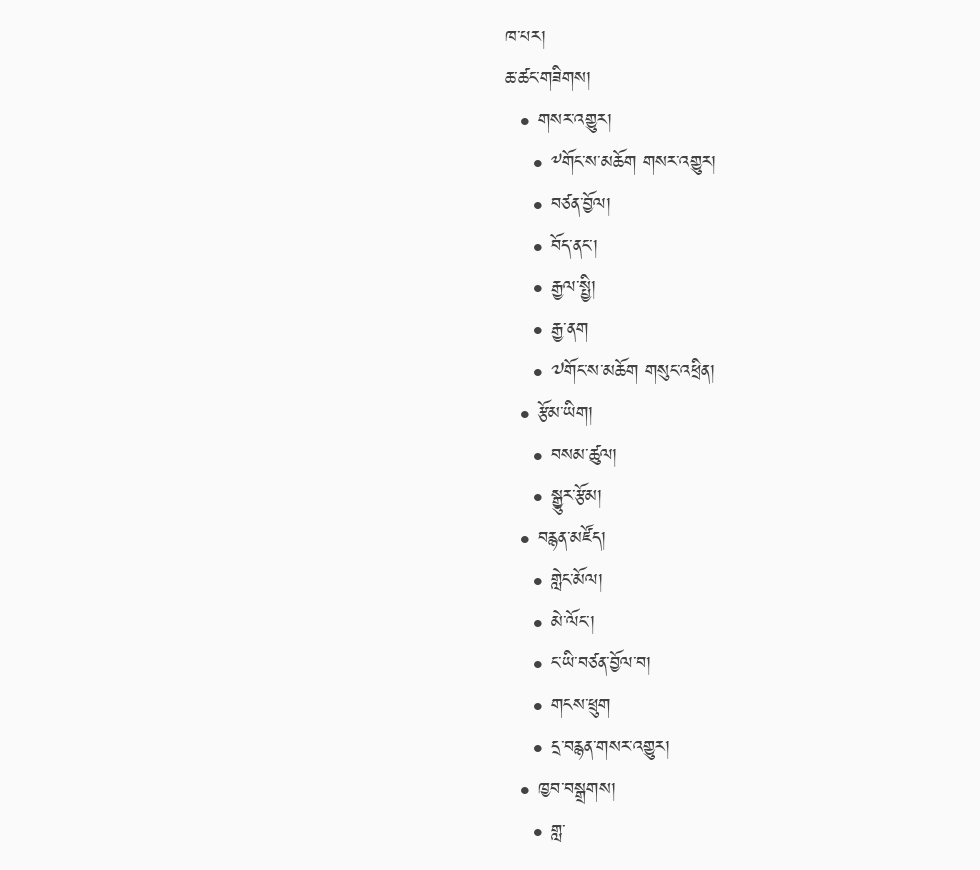ཁ་པར།
ཆ་ཚང་གཟིགས།
  • གསར་འགྱུར།
    • ༸གོང་ས་མཆོག གསར་འགྱུར།
    • བཙན་བྱོལ།
    • བོད་ནང་།
    • རྒྱལ་སྤྱི།
    • རྒྱ་ནག
    • ༧གོང་ས་མཆོག གསུང་འཕྲིན།
  • རྩོམ་ཡིག།
    • བསམ་ཚུལ།
    • སྒྱུར་རྩོམ།
  • བརྙན་མཛོད།
    • གླེང་མོལ།
    • མེ་ལོང་།
    • ང་ཡི་བཙན་བྱོལ་བ།
    • གངས་ཕྲུག
    • དྲ་བརྙན་གསར་འགྱུར།
  • ཁྱབ་བསྒྲགས།
    • གླ་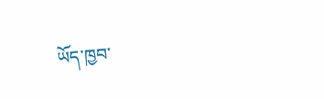ཡོད་ཁྱབ་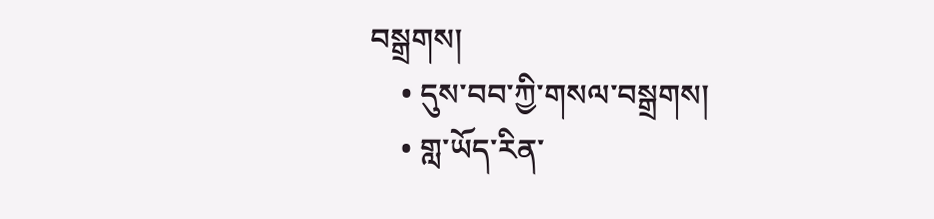བསྒྲགས།
    • དུས་བབ་ཀྱི་གསལ་བསྒྲགས།
    • གླ་ཡོད་རིན་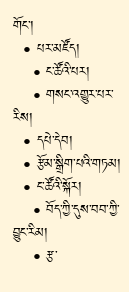གོང་།
  • པར་མཛོད།
    • ང་ཚོའི་པར།
    • གསང་འགྱུར་པར་རིས།
  • དཔེ་དེབ།
  • རྩོམ་སྒྲིག་པའི་གཏམ།
  • ང་ཚོའི་སྐོར།
    • བོད་ཀྱི་དུས་བབ་ཀྱི་བྱུང་རིམ།
    • རྩ་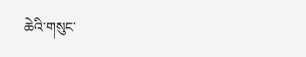ཆེའི་གསུང་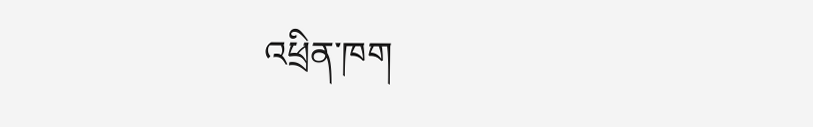འཕྲིན་ཁག